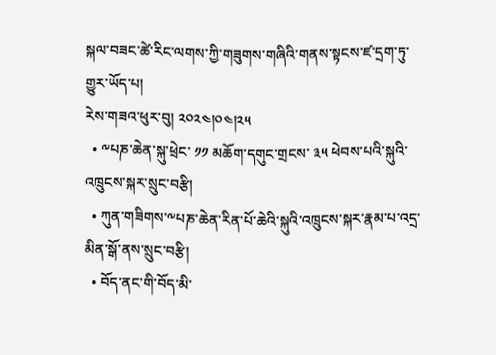སྐལ་བཟང་ཚེ་རིང་ལགས་ཀྱི་གཟུགས་གཞིའི་གནས་སྟངས་ཛ་དྲག་ཏུ་གྱུར་ཡོད་པ།
རེས་གཟའ་ཕུར་བུ། ༢༠༢༤།༠༤།༢༥
  • ༸པཎ་ཆེན་སྐུ་ཕྲེང་ ༡༡ མཆོག་དགུང་གྲངས་ ༣༥ ཕེབས་པའི་སྐུའི་འཁྲུངས་སྐར་སྲུང་བརྩི།
  • ཀུན་གཟིགས་༸པཎ་ཆེན་རིན་པོ་ཆེའི་སྐུའི་འཁྲུངས་སྐར་རྣམ་པ་འདྲ་མིན་སྒོ་ནས་སྲུང་བརྩི།
  • བོད་ནང་གི་བོད་མི་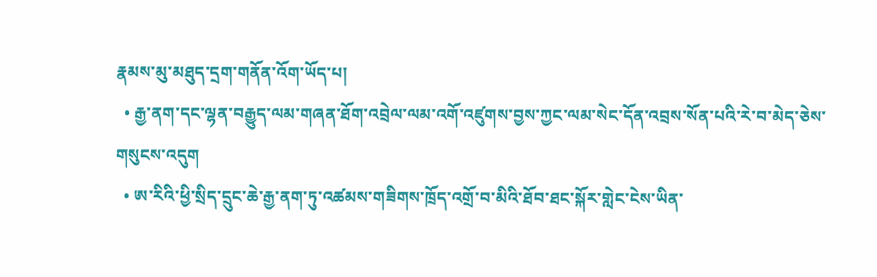རྣམས་མུ་མཐུད་དྲག་གནོན་འོག་ཡོད་པ།
  • རྒྱ་ནག་དང་ལྷན་བརྒྱུད་ལམ་གཞན་ཐོག་འབྲེལ་ལམ་འགོ་འཛུགས་བྱས་ཀྱང་ལམ་སེང་དོན་འབྲས་སོན་པའི་རེ་བ་མེད་ཅེས་གསུངས་འདུག
  • ཨ་རིའི་ཕྱི་སྲིད་དྲུང་ཆེ་རྒྱ་ནག་ཏུ་འཚམས་གཟིགས་ཁྲོད་འགྲོ་བ་མིའི་ཐོབ་ཐང་སྐོར་གླེང་ངེས་ཡིན་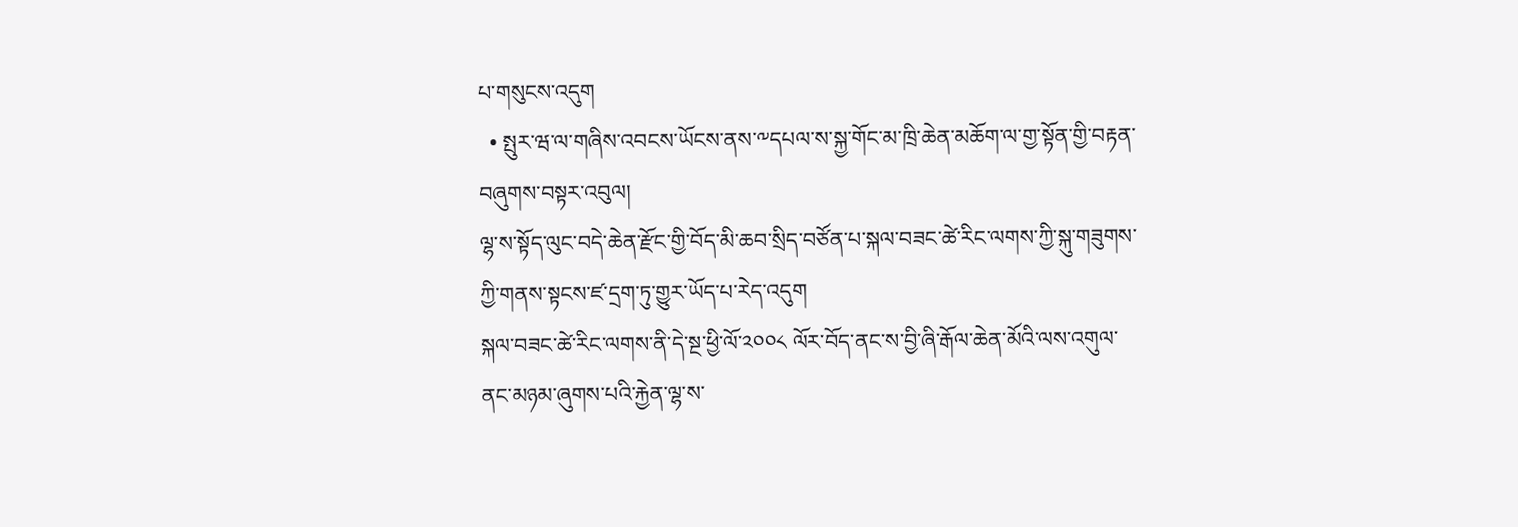པ་གསུངས་འདུག
  • སྤུར་ཝ་ལ་གཞིས་འབངས་ཡོངས་ནས་༸དཔལ་ས་སྐྱ་གོང་མ་ཁྲི་ཆེན་མཆོག་ལ་གྱ་སྟོན་གྱི་བརྟན་བཞུགས་བསྟར་འབུལ།
ལྷ་ས་སྟོད་ལུང་བདེ་ཆེན་རྫོང་གྱི་བོད་མི་ཆབ་སྲིད་བཙོན་པ་སྐལ་བཟང་ཚེ་རིང་ལགས་ཀྱི་སྐུ་གཟུགས་ཀྱི་གནས་སྟངས་ཛ་དྲག་ཏུ་གྱུར་ཡོད་པ་རེད་འདུག
སྐལ་བཟང་ཚེ་རིང་ལགས་ནི་དེ་སྔ་ཕྱི་ལོ་༢༠༠༨ ལོར་བོད་ནང་ས་བྱི་ཞི་རྒོལ་ཆེན་མོའི་ལས་འགུལ་ནང་མཉམ་ཞུགས་པའི་རྐྱེན་ལྷ་ས་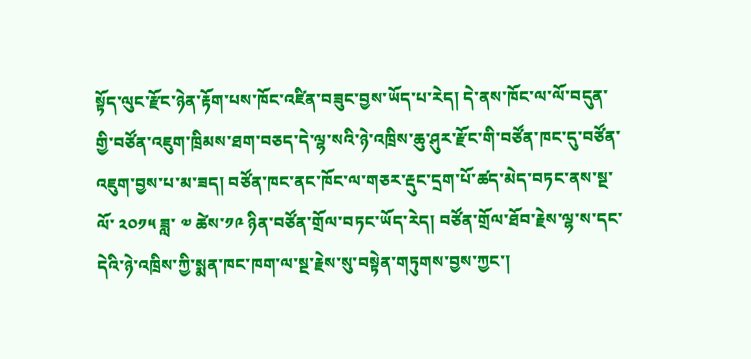སྟོད་ལུང་རྫོང་ཉེན་རྟོག་པས་ཁོང་འཛིན་བཟུང་བྱས་ཡོད་པ་རེད། དེ་ནས་ཁོང་ལ་ལོ་བདུན་གྱི་བཙོན་འཇུག་ཁྲིམས་ཐག་བཅད་དེ་ལྷ་སའི་ཉེ་འཁྲིས་ཆུ་ཤུར་རྫོང་གི་བཙོན་ཁང་དུ་བཙོན་འཇུག་བྱས་པ་མ་ཟད། བཙོན་ཁང་ནང་ཁོང་ལ་གཅར་རྡུང་དྲག་པོ་ཚད་མེད་བཏང་ནས་སྔ་ལོ་ ༢༠༡༥ ཟླ་ ༧ ཚེས་༡༩ ཉིན་བཙོན་གྲོལ་བཏང་ཡོད་རེད། བཙོན་གྲོལ་ཐོབ་རྗེས་ལྷ་ས་དང་དེའི་ཉེ་འཁྲིས་ཀྱི་སྨན་ཁང་ཁག་ལ་སྔ་རྗེས་སུ་བསྟེན་གཏུགས་བྱས་ཀྱང་།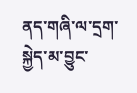ནད་གཞི་ལ་དྲག་སྐྱེད་མ་བྱུང་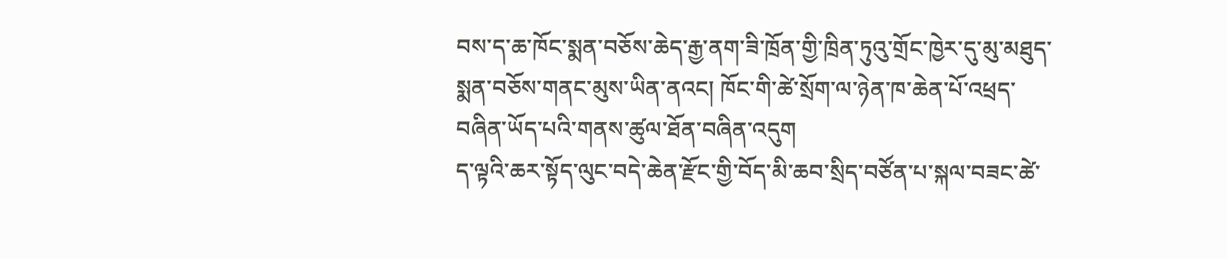བས་ད་ཆ་ཁོང་སྨན་བཅོས་ཆེད་རྒྱ་ནག་ཟི་ཁྲོན་གྱི་ཁྲིན་ཏུའུ་གྲོང་ཁྱེར་དུ་མུ་མཐུད་སྨན་བཅོས་གནང་མུས་ཡིན་ནའང། ཁོང་གི་ཚེ་སྲོག་ལ་ཉེན་ཁ་ཆེན་པོ་འཕྲད་བཞིན་ཡོད་པའི་གནས་ཚུལ་ཐོན་བཞིན་འདུག
ད་ལྟའི་ཆར་སྟོད་ལུང་བདེ་ཆེན་རྫོང་གྱི་བོད་མི་ཆབ་སྲིད་བཙོན་པ་སྐལ་བཟང་ཚེ་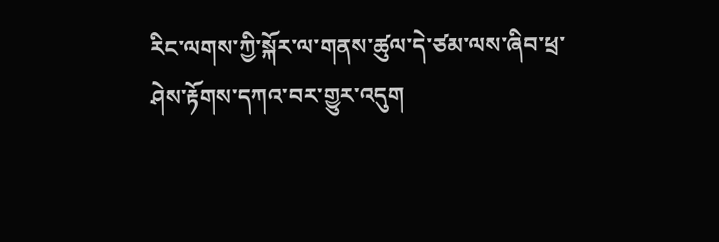རིང་ལགས་ཀྱི་སྐོར་ལ་གནས་ཚུལ་དེ་ཙམ་ལས་ཞིབ་ཕྲ་ཤེས་རྟོགས་དཀའ་བར་གྱུར་འདུག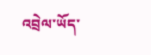འབྲེལ་ཡོད་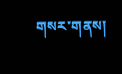གསར་གནས།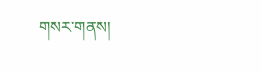གསར་གནས།